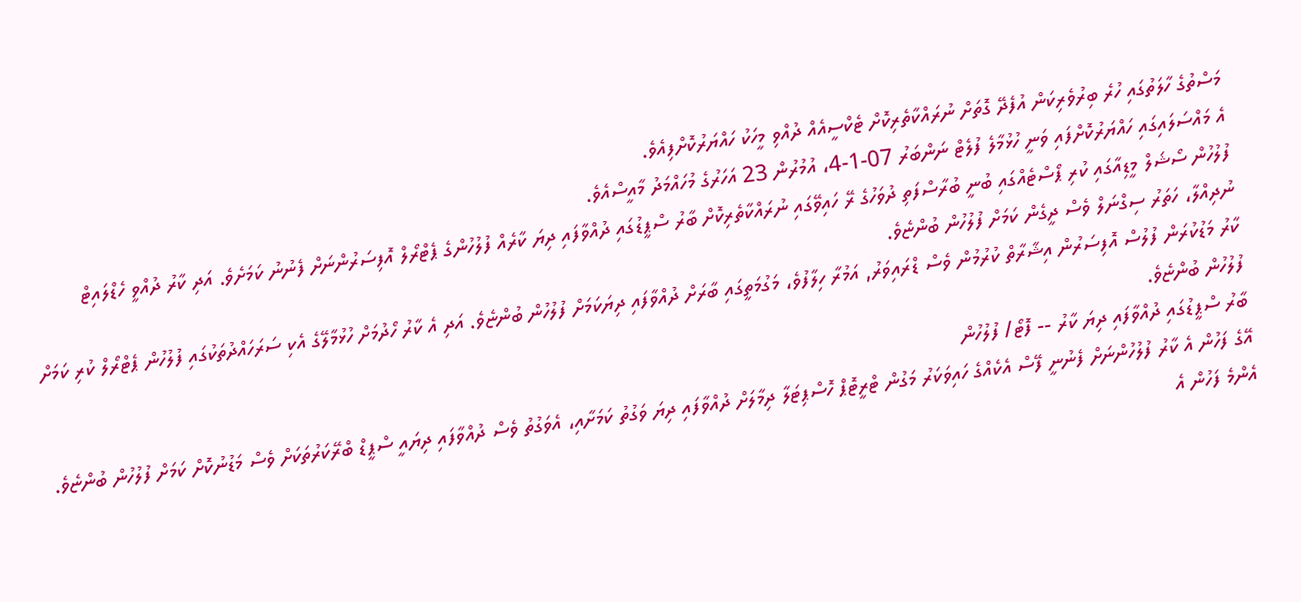މަސްތުގެ ހާލަތުގައި ހުރެ ބިރުވެރިކަން އުފެދޭ ގޮތަށް ނުރައްކާތެރިކޮށް ޓެކްސީއެއް ދުއްވި މީހަކު ހައްޔަރުކޮށްފިއެވެ.
އެ މައްސަލައިގައި ހައްޔަރުކޮށްފައި ވަނީ ހުޅުމާލެ ފުލެޓް ނަންބަރު 07-1-4، އުމުރުން 23 އަހަރުގެ މުހައްމަދު މާއީސްއެވެ.
ފުލުހުން ސޯޝަލް މީޑިއާގައި ކުރި ޕޯސްޓެއްގައި ބުނީ ބުރާސްފަތި ދުވަހުގެ ރޭ ހައިވޭގައި ނުރައްކާތެރިކޮށް ބާރު ސްޕީޑުގައި ދުއްވާފައި ދިޔަ ކާރެއް ފުލުހުންގެ ޕެޓްރޯލް އޮފިސަރުންނަށް ފެނުނު ކަމަށެވެ. އަދި ކާރު ދުއްވީ ހެޑްލައިޓް ނުދިއްލާ، ހަތަރު ސިގްނަލް ވެސް ދީގެން ކަމަށް ފުލުހުން ބުންޏެވެ.
ކާރު މަޑުކުރަން ފުލުސް އޮފިސަރުން އިޝާރާތް ކުރުމުން ވެސް ޑްރައިވަރު, އަމުރާ ހިލާފުވެ، މަގުމަތީގައި ބާރަށް ދުއްވާފައި ދިޔަކަމަށް ފުލުހުން ބުންޏެވެ. އަދި އެ ކާރު ހޯދުމަށް ހުޅުމާލޭގެ އެކި ސަރަހައްދުތަކުގައި ފުލުހުން ޕެޓްރޯލް ކުރި ކަމަށް ފުލުހުން ބުންޏެވެ.
ބާރު ސްޕީޑުގައި ދުއްވާފައި ދިޔަ ކާރު -- ފޮޓޯ/ ފުލުހުން
އޭގެ ފަހުން އެ ކާރު ފުލުހުންނަށް ފެނުނީ ފޭސް އެކެއްގެ ހައިވަކަރު މަގުން ޓްރީޓޮޕް ހޮސްޕިޓަލާ ދިމާލަށް ދުއްވާފައި ދިޔަ ވަގުތު ކަމަށާއި، އެވަގުތު ވެސް ދުއްވާފައި ދިޔައީ ސްޕީޑް ބްރޭކަރުތަކަށް ވެސް މަޑުނުކޮށް ކަމަށް ފުލުހުން ބުންޏެވެ. އެންމެ ފަހުން އެ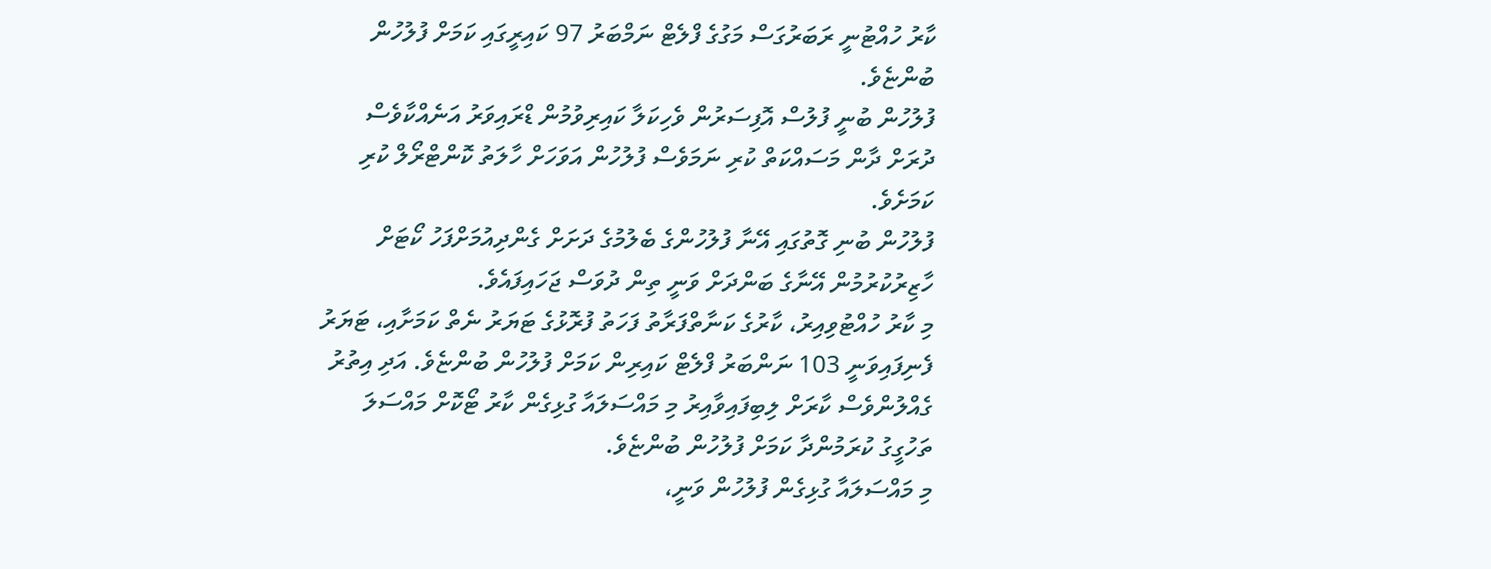ކާރު ހުއްޓުނީ ރަބަރުގަސް މަގުގެ ފްލެޓް ނަމްބަރު 97 ކައިރީގައި ކަމަށް ފުލުހުން ބުންޏެވެ.
ފުލުހުން ބުނީ ފުލުސް އޮފިސަރުން ވެހިކަލާ ކައިރިވުމުން ޑްރައިވަރު އަނެއްކާވެސް ދުރަށް ދާން މަސައްކަތް ކުރި ނަމަވެސް ފުލުހުން އަވަހަށް ހާލަތު ކޮންޓްރޯލް ކުރި ކަމަށެވެ.
ފުލުހުން ބުނި ގޮތުގައި އޭނާ ފުލުހުންގެ ބެލުމުގެ ދަށަށް ގެންދިއުމަށްފަހު ކޯޓަށް ހާޒިރުކުރުމުން އޭނާގެ ބަންދަށް ވަނީ ތިން ދުވަސް ޖަހައިފައެވެ.
މި ކާރު ހުއްޓުވިއިރު، ކާރުގެ ކަނާތްފަރާތު ފަހަތު ފުރޮޅުގެ ޓަޔަރު ނެތް ކަމަށާއި، ޓަޔަރު ފެނިފައިވަނީ 103 ނަންބަރު ފްލެޓް ކައިރިން ކަމަށް ފުލުހުން ބުންޏެވެ. އަދި އިތުރު ގެއްލުންވެސް ކާރަށް ލިބިފައިވާއިރު މި މައްސަލައާ ގުޅިގެން ކާރު ޓޯކޮށް މައްސަލަ ތަހުގީގު ކުރަމުންދާ ކަމަށް ފުލުހުން ބުންޏެވެ.
މި މައްސަލައާ ގުޅިގެން ފުލުހުން ވަނީ،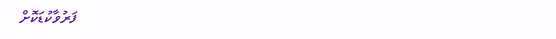ފަރުވާކުޑަކޮށް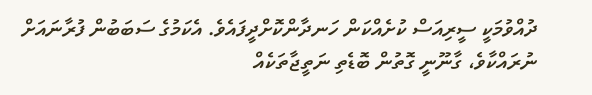ދުއްވުމަކީ ސީރިއަސް ކުށެއްކަން ހަނދާންކޮށްދީފައެވެ. އެކަމުގެ ސަބަބުން ފުރާނައަށް ނުރައްކާވެ، ގާނޫނީ ގޮތުން ބޮޑެތި ނަތީޖާތަކެއް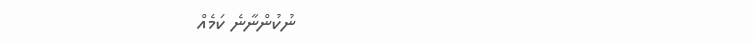ނުކުންނާނެ ކަމެއް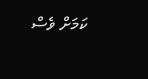ކަމަށް ވެސް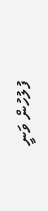ފުލުހުން ވަނީ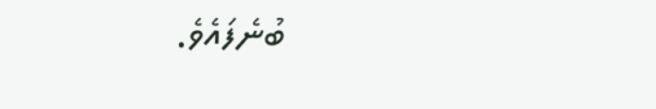ބުނެފައެވެ.